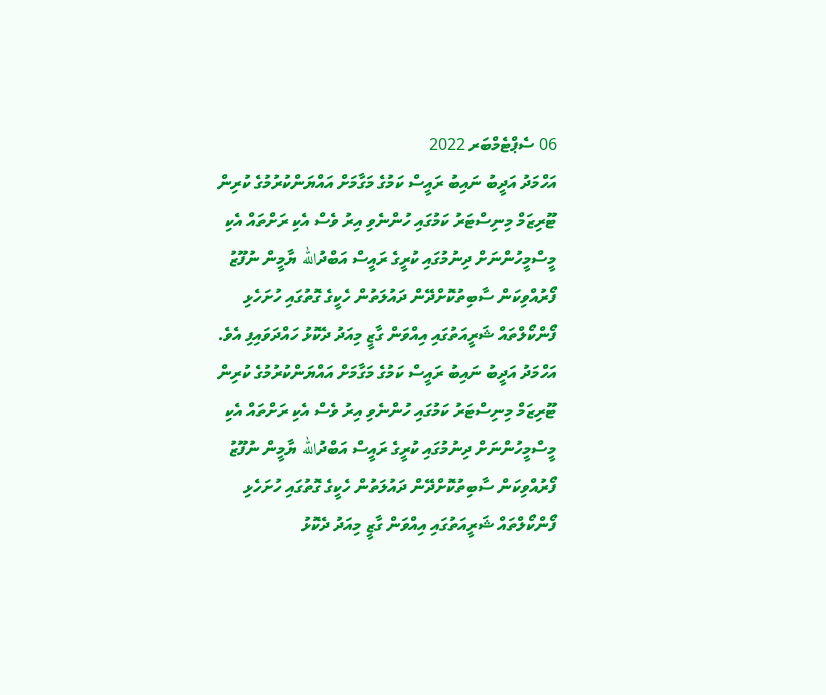06 ސެޕްޓެމްބަރ 2022
އަހްމަދު އަދީބު ނައިބު ރައީސް ކަމުގެ މަގާމަށް އައްޔަންކުރުމުގެ ކުރިން ޓޫރިޒަމް މިނިސްޓަރު ކަމުގައި ހުންނެވި އިރު ވެސް އެކި ރަށްތައް އެކި މީސްމީހުންނަށް ދިނުމުގައި ކުރީގެ ރައީސް އަބްދުالله ޔާމީން ނުފޫޒު ފޯރުއްވިކަން ސާބިތުކޮށްދޭން ދައުލަތުން ހެކީގެ ގޮތުގައި ހުށަހެޅި ފޯންކޯލްތައް ޝަރީއަތުގައި އިއްވަން ގާޒީ މިއަދު ދެކޮޅު ހައްދަވައިފި އެވެ.
އަހްމަދު އަދީބު ނައިބު ރައީސް ކަމުގެ މަގާމަށް އައްޔަންކުރުމުގެ ކުރިން ޓޫރިޒަމް މިނިސްޓަރު ކަމުގައި ހުންނެވި އިރު ވެސް އެކި ރަށްތައް އެކި މީސްމީހުންނަށް ދިނުމުގައި ކުރީގެ ރައީސް އަބްދުالله ޔާމީން ނުފޫޒު ފޯރުއްވިކަން ސާބިތުކޮށްދޭން ދައުލަތުން ހެކީގެ ގޮތުގައި ހުށަހެޅި ފޯންކޯލްތައް ޝަރީއަތުގައި އިއްވަން ގާޒީ މިއަދު ދެކޮޅު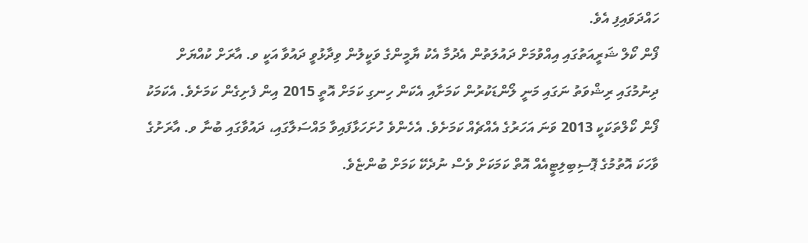ހައްދަވައިފި އެވެ.
ފޯން ކޯލް ޝަރީއަތުގައި އިއްވުމަށް ދައުލަތުން އެދުމާ އެކު ޔާމީންގެ ވަކީލުން ވިދާޅުވީ ދައުވާ އަކީ ވ. އާރަށް ކުއްޔަށް ދިނުމުގައި ރިޝްވަތު ނަގައި މަނީ ލޯންޑަކުރުން ކަމަށާއި އެކަން ހިނގި ކަމަށް އޮތީ 2015 އިން ފެށިގެން ކަމަށެވެ. އެކަމަކު ފޯން ކޯލްތަކަކީ 2013 ވަނަ އަހަރުގެ އެއްޗެއް ކަމަށެވެ. އެހެންވެ ހުށަހަޅާފައިވާ މައްސަލާގައި، ދައުވާގައި ބުނާ ވ. އާރަށުގެ ވާހަކަ އޮތުމުގެ ޕޮސިބިލިޓީއެއް އޮތް ކަމަކަށް ވެސް ނުދެކޭ ކަމަށް ބުންޏެވެ.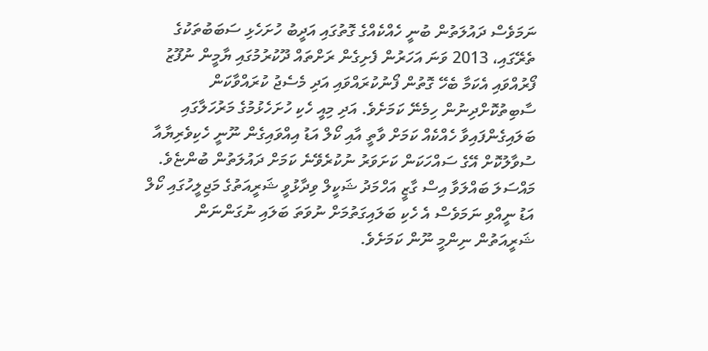ނަމަވެސް ދައުލަތުން ބުނީ ހެއްކެއްގެ ގޮތުގައި އަދީބު ހުށަހެޅި ސަބަބުތަކުގެ ތެރޭގައި، 2013 ވަނަ އަހަރުން ފެށިގެން ރަށްތައް ދޫކުރުމުގައި ޔާމީން ނުފޫޒު ފޯރުއްވައި އެކަމާ ބެހޭ ގޮތުން ފޯނުކުރައްވައި އަދި މެސެޖު ކުރައްވާކަން ސާބިތުކޮށްދިނުން ހިމެނޭ ކަމަށެވެ. އަދި މިއީ ހެކި ހުށަހެޅުމުގެ މަރުހަލާގައި ބަލައިގެންފައިވާ ހެއްކެއް ކަމަށް ވާތީ އާއި ކޯލް އަޑު އިއްވައިގެން ނޫނީ ހެކިވެރިޔާއާ ސުވާލުކޮށް އޭގެ ސައްހަކަން ކަށަވަރު ނުކުރެވޭނެ ކަމަށް ދައުލަތުން ބުންޏެވެ.
މައްސަލަ ބައްލަވާ އިސް ގާޒީ އަހްމަދު ޝަކީލް ވިދާޅުވީ ޝަރީއަތުގެ މަޖިލީހުގައި ކޯލް އަޑު ނީއްވި ނަމަވެސް އެ ހެކި ބަލައިގަތުމަށް ނުވަތަ ބަލައި ނުގަންނަން ޝަރީއަތުން ނިންމީ ނޫން ކަމަށެވެ.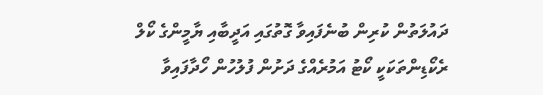ދައުލަތުން ކުރިން ބުނެފައިވާ ގޮތުގައި އަދީބާއި ޔާމީންގެ ކޯލް ރެކޯޑިންތަކަކީ ކޯޓު އަމުރެއްގެ ދަށުން ފުލުހުން ހޯދާފައިވާ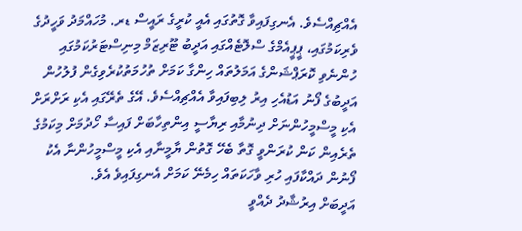އެއްޗިއްސެވެ. އެނގިފައިވާ ގޮތުގައި އެއީ ކުރީގެ ރައީސް ޑރ. މުހައްމަދު ވަހީދުގެ ވެރިކަމުގައި، ޕީޕީއެމްގެ ސްލޮޓެއްގައި އަދީބު ޓޫރިޒަމް މިނިސްޓަރުކަމުގައި ހުންނެވި ކޮރަޕްޝަންގެ އަމަލުތައް ހިންގާ ކަމަށް ތުހުމަތުކުރެވިގެން ފުލުހުން އަދީބުގެ ފޯނު އަޑުއެހި އިރު ލިބިފައިވާ އެއްޗިއްސެވެ. އޭގެ ތެރޭގައި އެކި ރަށްރަށް އެކި މީސްމީހުންނަށް ދިނުމާއި ރިޔާސީ އިންތިހާބަށް ފައިސާ ހޯދުމަށް މިކަމުގެ ތެރެއިން ކަން ކުރަންވީ ގޮތާ ބެހޭ ގޮތުން ޔާމީނާއި އެކި މީސްމީހުންނާ އެކު ފޯނުން ދައްކާފައި ހުރި ވާހަކަތައް ހިމެނޭ ކަމަށް އެނގިފައިވެ އެވެ.
އަދީބަށް އިރުޝާދު ދެއްވީ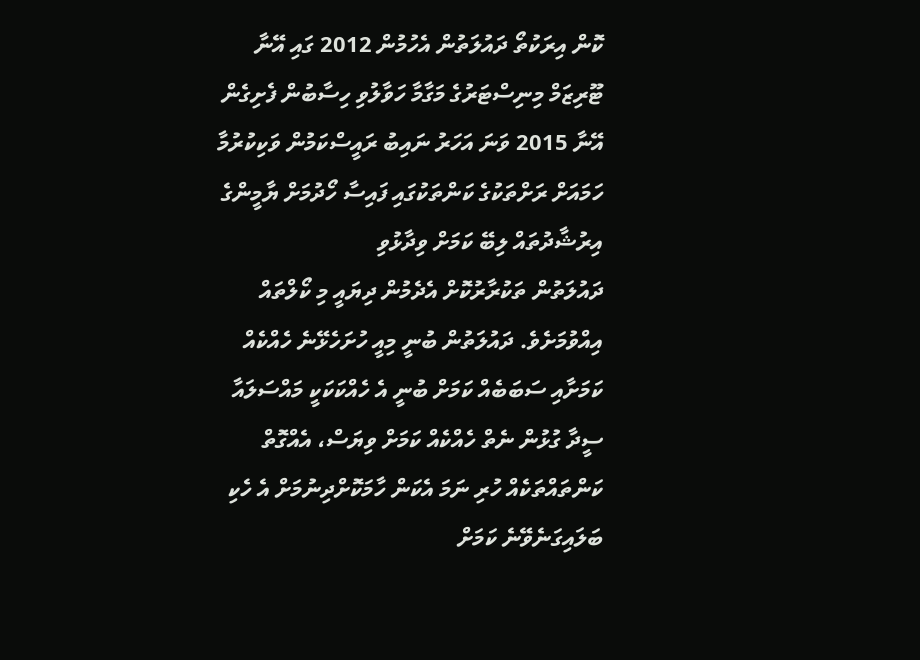ކޮން އިރަކުތޯ ދައުލަތުން އެހުމުން 2012 ގައި އޭނާ ޓޫރިޒަމް މިނިސްޓަރުގެ މަގާމާ ހަވާލުވި ހިސާބުން ފެށިގެން އޭނާ 2015 ވަނަ އަހަރު ނައިބު ރައީސްކަމުން ވަކިކުރުމާ ހަމައަށް ރަށްތަކުގެ ކަންތަކުގައި ފައިސާ ހޯދުމަށް ޔާމީންގެ އިރުޝާދުތައް ލިބޭ ކަމަށް ވިދާޅުވި
ދައުލަތުން ތަކުރާރުކޮށް އެދެމުން ދިޔައީ މި ކޯލްތައް އިއްވުމަށެވެ. ދައުލަތުން ބުނީ މިއީ ހުށަހެޅޭނެ ހެއްކެއް ކަމަށާއި ސަބަބެއް ކަމަށް ބުނީ އެ ހެއްކަކަކީ މައްސަލައާ ސީދާ ގުޅުން ނެތް ހެއްކެއް ކަމަށް ވިޔަސް، އެއްގޮތް ކަންތައްތަކެއް ހުރި ނަމަ އެކަން ހާމަކޮށްދިނުމަށް އެ ހެކި ބަލައިގަނެވޭނެ ކަމަށް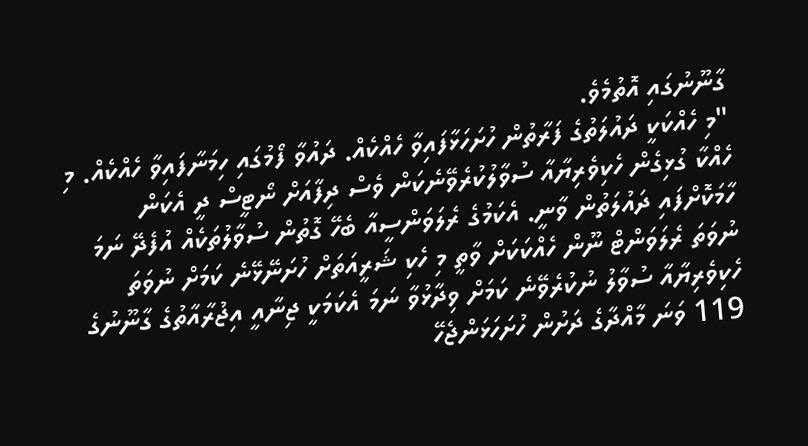ގާނޫނުގައި އޮތުމެވެ.
"މި ހެއްކަކީ ދައުލަތުގެ ފަރާތުން ހުށަހަޅާފައިވާ ހެއްކެއް. ދައުވާ ފޯމުގައި ހިމަނާފައިވާ ހެއްކެއް. މި ހެއްކާ ގުޅިގެން ހެކިވެރިޔާއާ ސުވާލުކުރެވޭނެކަން ވެސް ދިފާއަށް ނޯޓީސް ދީ އެކަން ހާމަކޮށްފައި ދައުލަތުން ވާނީ. އެކަމުގެ ރެލަވަންސީއާ ބެހޭ ގޮތުން ސުވާލުތަކެއް އުފެދޭ ނަމަ ނުވަތަ ރެލަވަންޓް ނޫން ހެއްކަކަށް ވާތީ މި ހެކި ޝަރީއަތަށް ހުށަނޭޅޭނެ ކަމަށް ނުވަތަ ހެކިވެރިޔާއާ ސުވާލު ނުކުރެވޭނެ ކަމަށް ވިދާޅުވާ ނަމަ އެކަމަކީ ޖިނާއީ އިޖުރާއާތުގެ ގާނޫނުގެ 119 ވަނަ މާއްދާގެ ދަށުން ހުށަހަޅަންޖެހޭ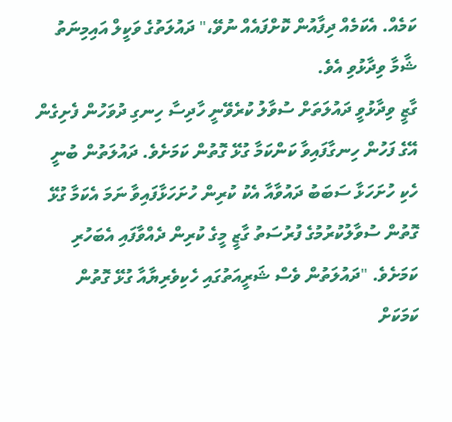ކަމެއް. އެކަމެއް ދިފާއުން ކޮށްފައެއް ނުވޭ،" ދައުލަތުގެ ވަކީލް އައިމިނަތު ޝާމާ ވިދާޅުވި އެވެ.
ގާޒީ ވިދާޅުވީ ދައުލަތަށް ސުވާލު ކުރެވޭނީ ހާދިސާ ހިނގި ދުވަހުން ފެށިގެން އޭގެ ފަހުން ހިނގާފައިވާ ކަންކަމާ ގުޅޭ ގޮތުން ކަމަށެވެ. ދައުލަތުން ބުނީ ހެކި ހުށަހަޅާ ސަބަބު ދައުވާއާ އެކު ކުރިން ހުށަހަޅާފައިވާ ނަމަ އެކަމާ ގުޅޭ ގޮތުން ސުވާލުކުރުމުގެ ފުރުސަތު ގާޒީ މީގެ ކުރިން ދެއްވާފައި އެބަހުރި ކަމަށެވެ. "ދައުލަތުން ވެސް ޝަރީއަތުގައި ހެކިވެރިޔާއާ ގުޅޭ ގޮތުން ކަމަކަށް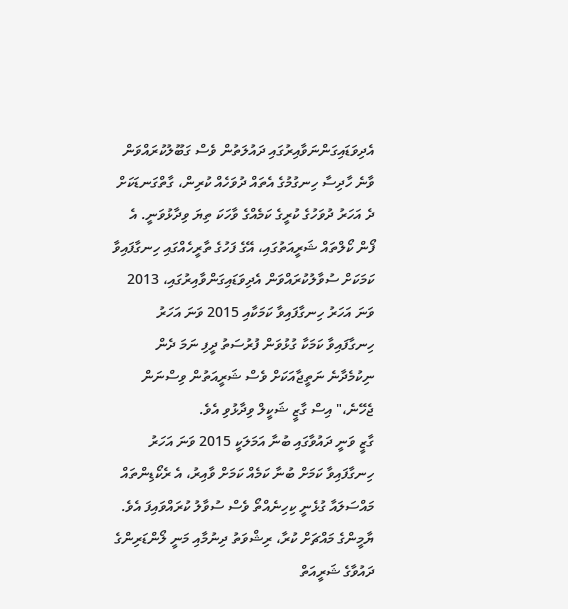އެދިވަޑައިގަންނަވާއިރުގައި ދައުލަތުން ވެސް ގަބޫލުކުރައްވަން ވާނެ ހާދިސާ ހިނގުމުގެ އެތައް ދުވަހެއް ކުރިން، ގާތްގަނޑަކަށް ދެ އަހަރު ދުވަހުގެ ކުރީގެ ކަމެއްގެ ވާހަކަ ތިޔަ ވިދާޅުވަނީ. އެ ފޯން ކޯލްތައް ޝަރީއަތުގައި، އޭގެ ފަހުގެ ތާރީހެއްގައި ހިނގާފައިވާ ކަމަކަށް ސުވާލުކުރައްވަން އެދިވަޑައިގަންވާއިރުގައި، 2013 ވަނަ އަހަރު ހިނގާފައިވާ ކަމަކާއި 2015 ވަނަ އަހަރު ހިނގާފައިވާ ކަމަކާ ގުޅުވަން ފުރުސަތު ދީފި ނަމަ ދެން ނިކުމެދާނެ ނަތީޖާއަކަށް ވެސް ޝަރީއަތުން ވިސްނަން ޖެހޭނެ،" އިސް ގާޒީ ޝަކީލް ވިދާޅުވި އެވެ.
ގާޒީ ވަނީ ދައުވާގައި ބުނާ އަމަލަކީ 2015 ވަނަ އަހަރު ހިނގާފައިވާ ކަމަށް ބުނާ ކަމެއް ކަމަށް ވާއިރު، އެ ރެކޯޑިންތައް މައްސަލައާ ގުޅެނީ ކިހިނެއްތޯ ވެސް ސުވާލު ކުރައްވައިފަ އެވެ.
ޔާމީންގެ މައްޗަށް ކުރާ، ރިޝްވަތު ދިނުމާއި މަނީ ލޯންޑަރިންގެ ދައުވާގެ ޝަރީއަތް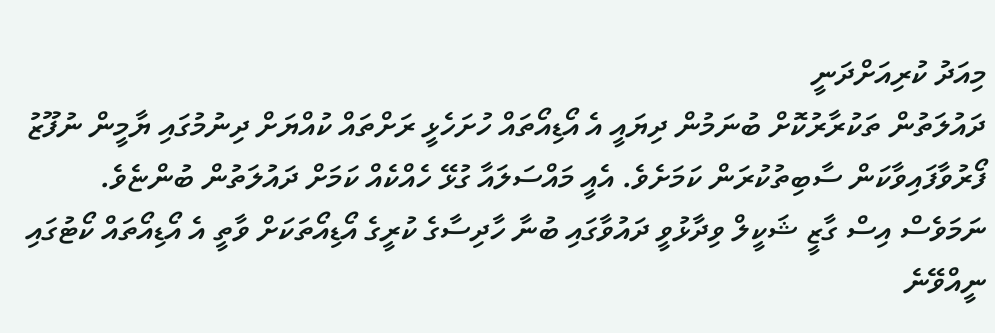މިއަދު ކުރިއަށްދަނީ
ދައުލަތުން ތަކުރާރުކޮށް ބުނަމުން ދިޔައީ އެ އޯޑިއޯތައް ހުށަހެޅީ ރަށްތައް ކުއްޔަށް ދިނުމުގައި ޔާމީން ނުފޫޒު ފޯރުވާފައިވާކަން ސާބިތުކުރަން ކަމަށެވެ. އެއީ މައްސަލައާ ގުޅޭ ހެއްކެއް ކަމަށް ދައުލަތުން ބުންޏެވެ.
ނަމަވެސް އިސް ގާޒީ ޝަކީލް ވިދާޅުވީ ދައުވާގައި ބުނާ ހާދިސާގެ ކުރީގެ އޯޑިއޯތަކަށް ވާތީ އެ އޯޑިއޯތައް ކޯޓުގައި ނީއްވޭނެ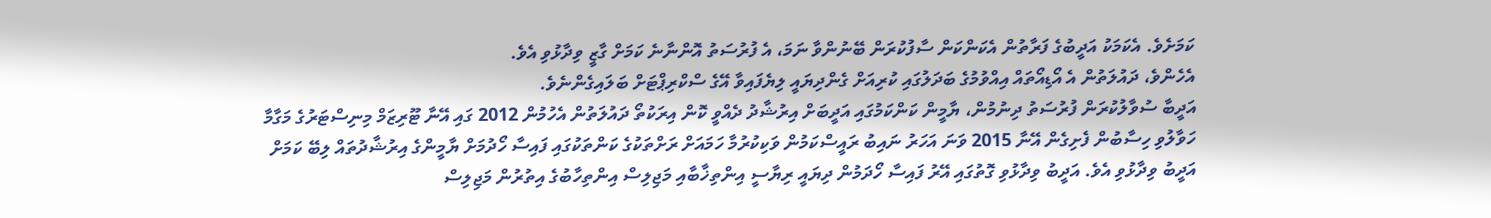ކަމަށެވެ. އެކަމަކު އަދީބުގެ ފަރާތުން އެކަންކަން ސާފުކުރަން ބޭނުންވާ ނަމަ، އެ ފުރުސަތު އޮންނާނެ ކަމަށް ގާޒީ ވިދާޅުވި އެވެ.
އެހެންވެ، ދައުލަތުން އެ އޯޑިއޯތައް އިއްވުމުގެ ބަދަލުގައި ކުރިއަށް ގެންދިޔައީ ލިޔެފައިވާ އޭގެ ސްކްރިޕްޓަށް ބަލައިގެންނެވެ.
އަދީބާ ސުވާލުކުރަން ފުރުސަތު ދިނުމުން، ޔާމީން ކަންކަމުގައި އަދީބަށް އިރުޝާދު ދެއްވީ ކޮން އިރަކުތޯ ދައުލަތުން އެހުމުން 2012 ގައި އޭނާ ޓޫރިޒަމް މިނިސްޓަރުގެ މަގާމާ ހަވާލުވި ހިސާބުން ފެށިގެން އޭނާ 2015 ވަނަ އަހަރު ނައިބު ރައީސްކަމުން ވަކިކުރުމާ ހަމައަށް ރަށްތަކުގެ ކަންތަކުގައި ފައިސާ ހޯދުމަށް ޔާމީންގެ އިރުޝާދުތައް ލިބޭ ކަމަށް އަދީބު ވިދާޅުވި އެވެ. އަދީބު ވިދާޅުވި ގޮތުގައި އޭރު ފައިސާ ހޯދަމުން ދިޔައީ ރިޔާސީ އިންތިޚާބާއި މަޖިލިސް އިންތިހާބުގެ އިތުރުން މަޖިލިސް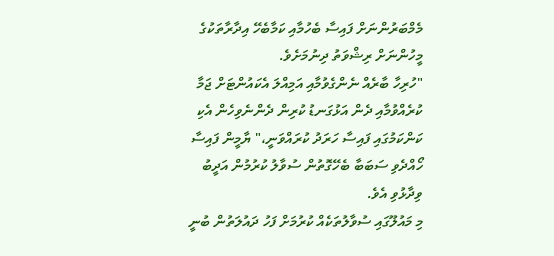މެމްބަރުންނަށް ފައިސާ ބެހުމާއި ކަމާބެހޭ އިދާރާތަކުގެ މީހުންނަށް ރިޝްވަތު ދިނުމަށެވެ.
"ހުރިހާ ބާރެއް ނެންގެވުމާއި އަމިއްލަ އެކައުންޓަށް ޖަމާ ކުރެއްވުމާއި ދެން އަޅުގަނޑު ކުރިން ދެންނެވިހެން އެކި ކަންކަމުގައި ފައިސާ ހަރަދު ކުރައްވަނީ،" ޔާމީން ފައިސާ ހޯއްދެވި ސަބަބާ ބެހޭގޮތުން ސުވާލު ކުރުމުން އަދީބު ވިދާޅުވި އެވެ.
މި މައުލޫގައި ސުވާލުތަކެއް ކުރުމަށް ފަހު ދައުލަތުން ބުނީ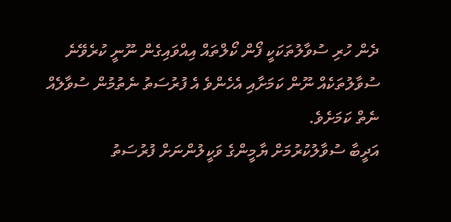ދެން ހުރި ސުވާލުތަކަކީ ފޯން ކޯލްތައް އިއްވައިގެން ނޫނީ ކުރެވޭނެ ސުވާލުތަކެއް ނޫން ކަމަށާއި އެހެންވެ އެ ފުރުސަތު ނެތުމުން ސުވާލެއް ނެތް ކަމަށެވެ.
އަދީބާ ސުވާލުކުރުމަށް ޔާމީންގެ ވަކީލުންނަށް ފުރުސަތު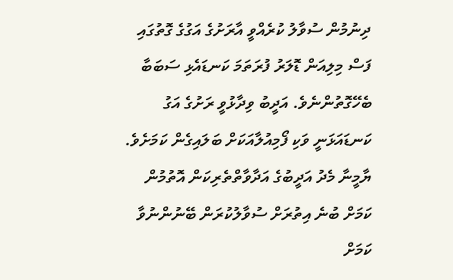ދިނުމުން ސުވާލު ކުރެއްވީ އާރަށުގެ އަގުގެ ގޮތުގައި ފަސް މިލިއަން ޑޮލަރު ފުރަތަމަ ކަނޑައެޅި ސަބަބާ ބެހޭގޮތުންނެވެ. އަދީބު ވިދާޅުވީ ރަށުގެ އަގު ކަނޑައަޅަނީ ވަކި ފޯމިއުލާއަކަށް ބަލައިގެން ކަމަށެވެ.
ޔާމީނާ މެދު އަދީބުގެ އަދާވާތްތެރިކަން އޮތުމުން ކަމަށް ބުނެ އިތުރަށް ސުވާލުކުރަން ބޭނުންނުވާ ކަމަށް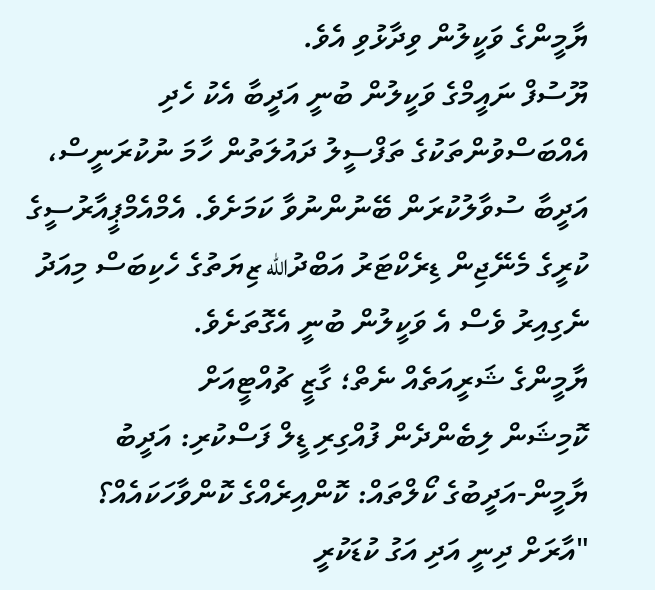ޔާމީންގެ ވަކީލުން ވިދާޅުވި އެވެ.
ޔޫސުފް ނައީމްގެ ވަކީލުން ބުނީ އަދީބާ އެކު ހެދި އެއްބަސްވުންތަކުގެ ތަފްސީލު ދައުލަތުން ހާމަ ނުކުރަނީސް، އަދީބާ ސުވާލުކުރަން ބޭނުންނުވާ ކަމަށެވެ. އެމްއެމްޕީއާރުސީގެ ކުރީގެ މެނޭޖިން ޑިރެކްޓަރު އަބްދުالله ޒިޔަތުގެ ހެކިބަސް މިއަދު ނެގިއިރު ވެސް އެ ވަކީލުން ބުނީ އެގޮތަށެވެ.
ޔާމީންގެ ޝަރީއަތެއް ނެތް؛ ގާޒީ ޗުއްޓީއަށް
ކޮމިޝަން ލިބެންދެން ފުއްގިރި ޑީލް ފަސްކުރި: އަދީބު
ޔާމީން-އަދީބުގެ ކޯލްތައް: ކޮންއިރެއްގެ ކޮންވާހަކައެއް؟
"އާރަށް ދިނީ އަދި އަގު ކުޑަކުރީ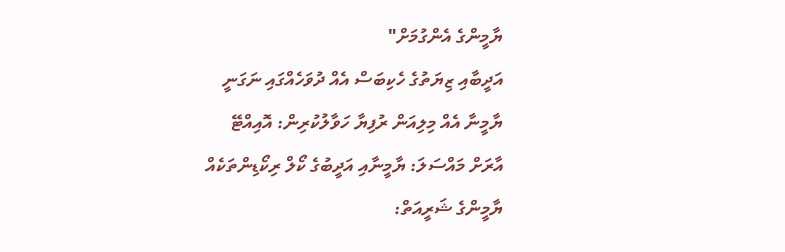ޔާމީންގެ އެންގުމަށް"
އަދީބާއި ޒިޔަތުގެ ހެކިބަސް އެއް ދުވަހެއްގައި ނަގަނީ
ޔާމީނާ އެއް މިލިއަން ރުފިޔާ ހަވާލުކުރިން: އޮއިއްޓޭ
އާރަށް މައްސަލަ: ޔާމީނާއި އަދީބުގެ ކޯލް ރިކޯޑިންތަކެއް
ޔާމީންގެ ޝަރީއަތް: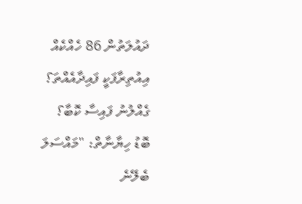ދައުލަތުން 86 ހެއްކެއް
އިއުތިރާފަކީ ފައިދާއެއްތަ؟ ގެއްލުނު ފައިސާ ކޮބާ؟
ބޮޑު ހިޔާނާތް: "މައްސަލަ ބެލޭނެ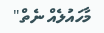މާހައުލެއް ނެތް"